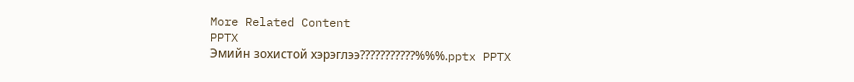More Related Content
PPTX
Эмийн зохистой хэрэглээ???????????%%%.pptx PPTX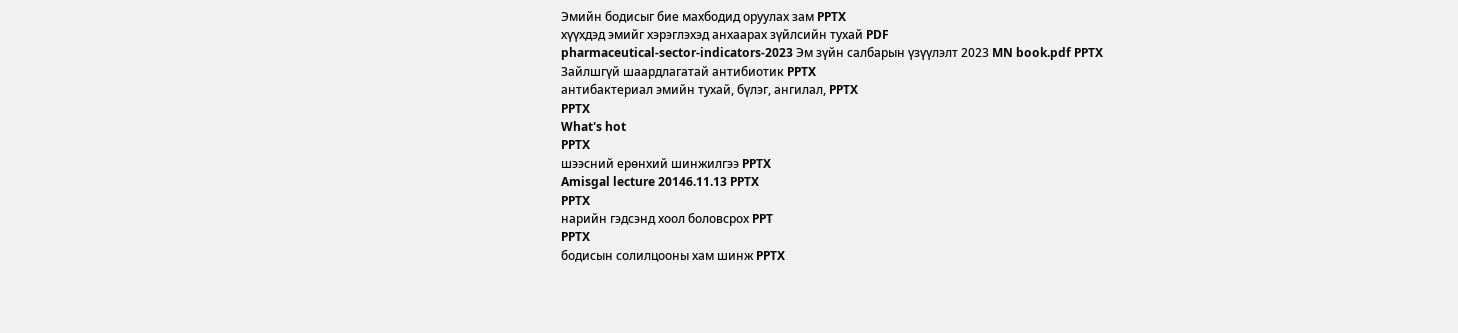Эмийн бодисыг бие махбодид оруулах зам PPTX
хүүхдэд эмийг хэрэглэхэд анхаарах зүйлсийн тухай PDF
pharmaceutical-sector-indicators-2023 Эм зүйн салбарын үзүүлэлт 2023 MN book.pdf PPTX
Зайлшгүй шаардлагатай антибиотик PPTX
антибактериал эмийн тухай, бүлэг, ангилал, PPTX
PPTX
What's hot
PPTX
шээсний ерөнхий шинжилгээ PPTX
Amisgal lecture 20146.11.13 PPTX
PPTX
нарийн гэдсэнд хоол боловсрох PPT
PPTX
бодисын солилцооны хам шинж PPTX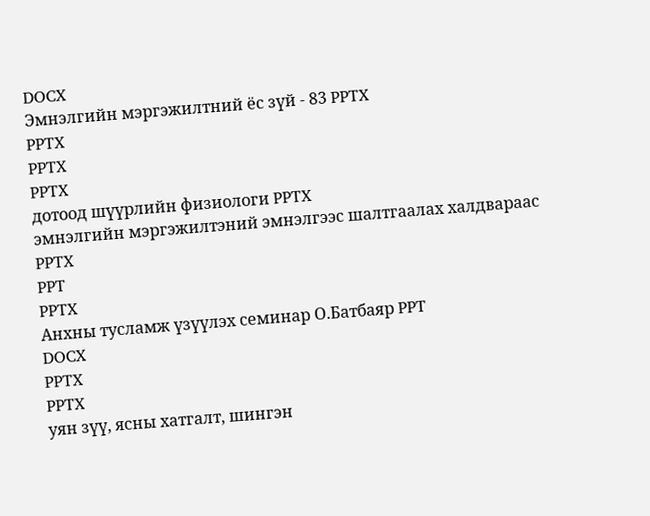DOCX
Эмнэлгийн мэргэжилтний ёс зүй - 83 PPTX
PPTX
PPTX
PPTX
дотоод шүүрлийн физиологи PPTX
эмнэлгийн мэргэжилтэний эмнэлгээс шалтгаалах халдвараас PPTX
PPT
PPTX
Анхны тусламж үзүүлэх семинар О.Батбаяр PPT
DOCX
PPTX
PPTX
уян зүү, ясны хатгалт, шингэн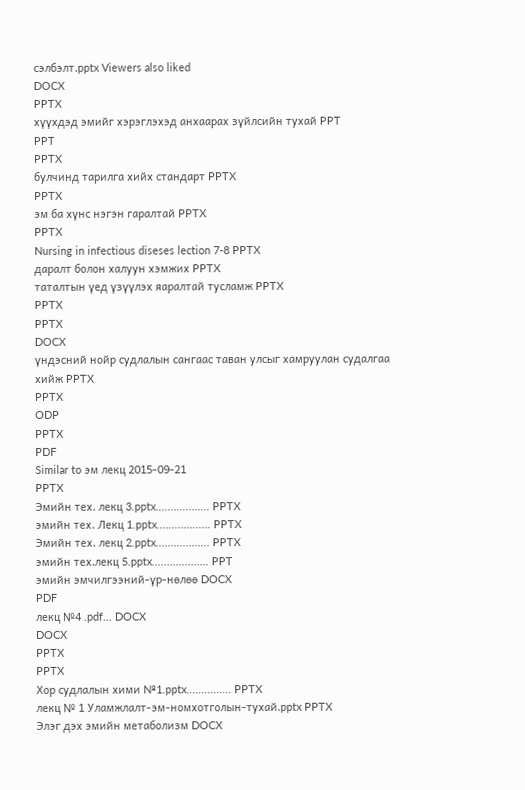сэлбэлт.pptx Viewers also liked
DOCX
PPTX
хүүхдэд эмийг хэрэглэхэд анхаарах зүйлсийн тухай PPT
PPT
PPTX
булчинд тарилга хийх стандарт PPTX
PPTX
эм ба хүнс нэгэн гаралтай PPTX
PPTX
Nursing in infectious diseses lection 7-8 PPTX
даралт болон халуун хэмжих PPTX
таталтын үед үзүүлэх яаралтай тусламж PPTX
PPTX
PPTX
DOCX
үндэсний нойр судлалын сангаас таван улсыг хамруулан судалгаа хийж PPTX
PPTX
ODP
PPTX
PDF
Similar to эм лекц 2015-09-21
PPTX
Эмийн тех. лекц 3.pptx.................. PPTX
эмийн тех. Лекц 1.pptx.................. PPTX
Эмийн тех. лекц 2.pptx.................. PPTX
эмийн тех.лекц 5.pptx................... PPT
эмийн эмчилгээний-үр-нөлөө DOCX
PDF
лекц №4 .pdf... DOCX
DOCX
PPTX
PPTX
Хор судлалын хими №1.pptx............... PPTX
лекц № 1 Уламжлалт-эм-номхотголын-тухай.pptx PPTX
Элэг дэх эмийн метаболизм DOCX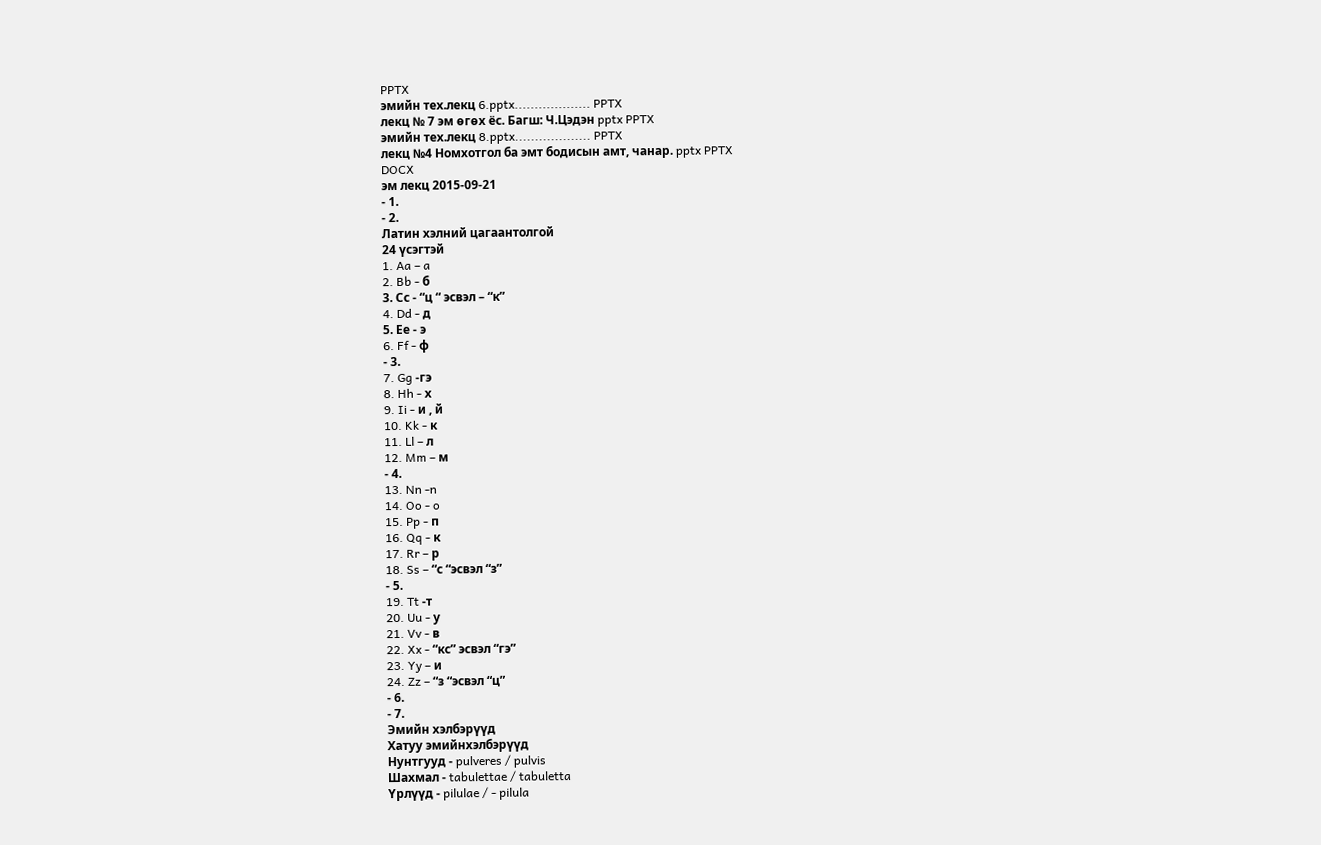PPTX
эмийн тех.лекц 6.pptx................... PPTX
лекц № 7 эм өгөх ёс. Багш: Ч.Цэдэн pptx PPTX
эмийн тех.лекц 8.pptx................... PPTX
лекц №4 Номхотгол ба эмт бодисын амт, чанар. pptx PPTX
DOCX
эм лекц 2015-09-21
- 1.
- 2.
Латин хэлний цагаантолгой
24 үсэгтэй
1. Aa – a
2. Bb - б
3. Сс - “ц “ эсвэл – “к”
4. Dd - д
5. Ее - э
6. Ff - ф
- 3.
7. Gg -гэ
8. Hh - х
9. Ii - и , й
10. Kk - к
11. Ll – л
12. Mm – м
- 4.
13. Nn -n
14. Oo - o
15. Pp - п
16. Qq - к
17. Rr – р
18. Ss – “с “эсвэл “з”
- 5.
19. Tt -т
20. Uu - у
21. Vv - в
22. Xx - “кс” эсвэл “гэ”
23. Yy – и
24. Zz – “з “эсвэл “ц”
- 6.
- 7.
Эмийн хэлбэрүүд
Хатуу эмийнхэлбэрүүд
Нунтгууд - pulveres / pulvis
Шахмал - tabulettae / tabuletta
Үрлүүд - pilulae / - pilula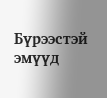Бүрээстэй эмүүд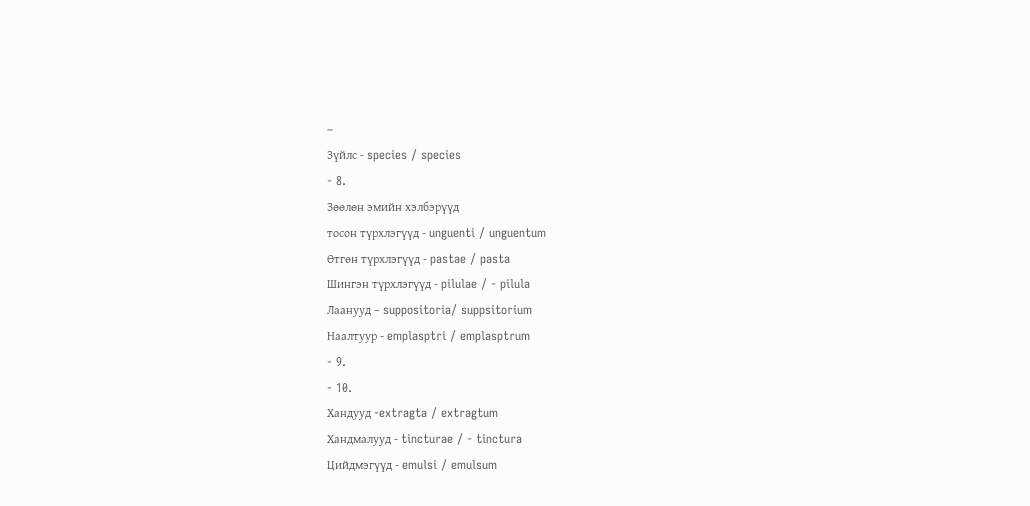–
Зүйлс - species / species
- 8.
Зөөлөн эмийн хэлбэрүүд
тосон түрхлэгүүд - unguenti / unguentum
Өтгөн түрхлэгүүд - pastae / pasta
Шингэн түрхлэгүүд - pilulae / - pilula
Лаанууд – suppositoria/ suppsitorium
Наалтуур - emplasptri / emplasptrum
- 9.
- 10.
Хандууд -extragta / extragtum
Хандмалууд - tincturae / - tinctura
Цийдмэгүүд - emulsi / emulsum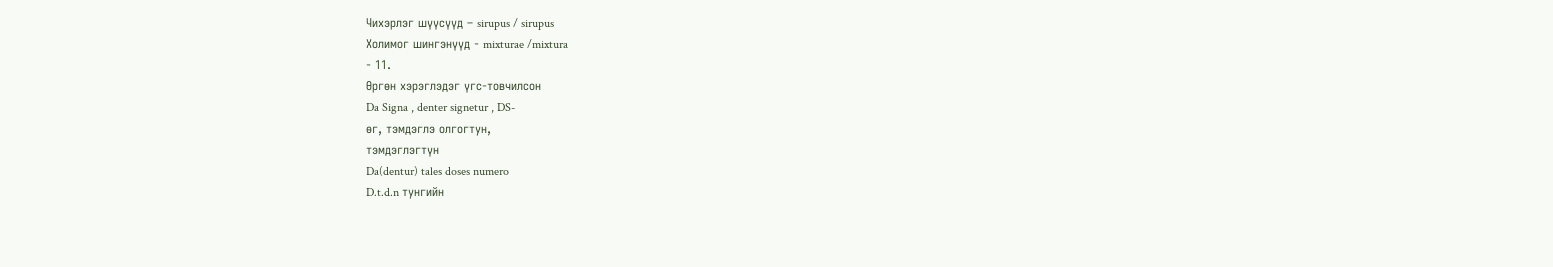Чихэрлэг шүүсүүд – sirupus / sirupus
Холимог шингэнүүд - mixturae /mixtura
- 11.
Өргөн хэрэглэдэг үгс-товчилсон
Da Signa , denter signetur , DS-
өг, тэмдэглэ олгогтун,
тэмдэглэгтүн
Da(dentur) tales doses numero
D.t.d.n тунгийн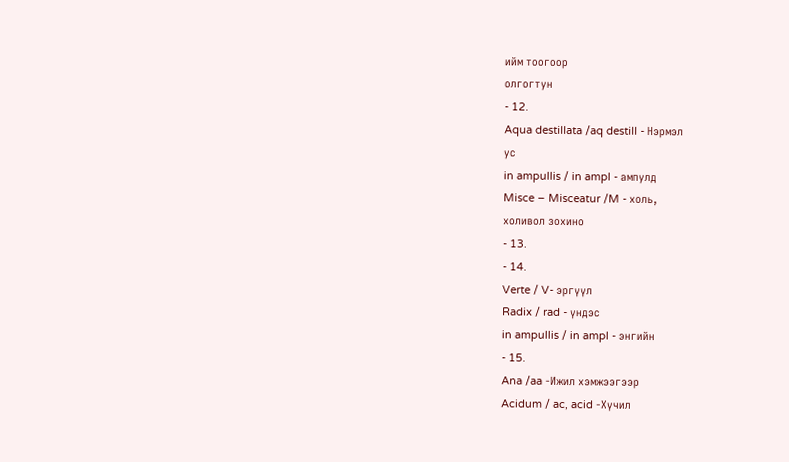ийм тоогоор
олгогтун
- 12.
Aqua destillata /aq destill - Нэрмэл
ус
in ampullis / in ampl - ампулд
Misce – Misceatur /M - холь,
холивол зохино
- 13.
- 14.
Verte / V- эргүүл
Radix / rad - үндэс
in ampullis / in ampl - энгийн
- 15.
Ana /aa -Ижил хэмжээгээр
Acidum / ac, acid -Хүчил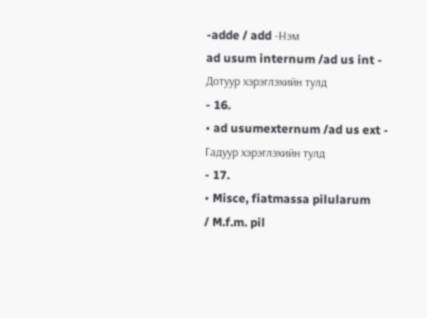-adde / add -Нэм
ad usum internum /ad us int -
Дотуур хэрэглэхийн тулд
- 16.
• ad usumexternum /ad us ext -
Гадуур хэрэглэхийн тулд
- 17.
• Misce, fiatmassa pilularum
/ M.f.m. pil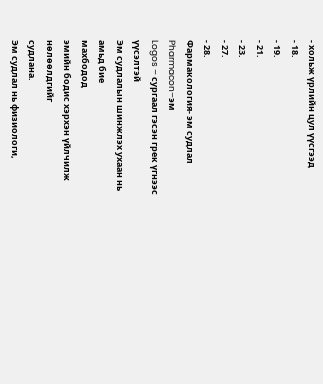- хольж үрлийн цул үүсгээд
- 18.
- 19.
- 21.
- 23.
- 27.
- 28.
Фармакология- эм судлал
Pharmacon–эм
Logos – сургаал гэсэн грек үгнээс үүсэлтэй
Эм судлалын шинжлэх ухаан нь амьд бие
махбодод
эмийн бодис хэрхэн үйлчилж нөлөөлдгийг
судлана.
Эм судлал нь физиологи,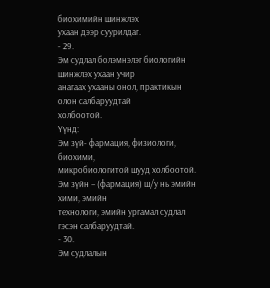биохимийн шинжлэх
ухаан дээр суурилдаг.
- 29.
Эм судлал болэмнэлэг биологийн шинжлэх ухаан учир
анагаах ухааны онол, практикын олон салбаруудтай
холбоотой.
Үүнд:
Эм зүй- фармация, физиологи, биохими,
микробиологитой шууд холбоотой.
Эм зүйн – (фармация) ш/у нь эмийн хими, эмийн
технологи, эмийн ургамал судлал гэсэн салбаруудтай.
- 30.
Эм судлалын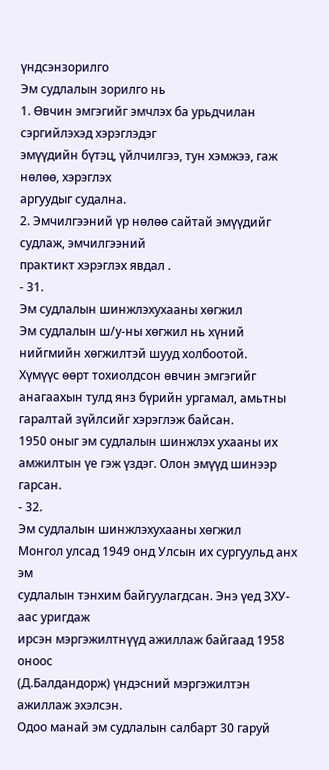үндсэнзорилго
Эм судлалын зорилго нь
1. Өвчин эмгэгийг эмчлэх ба урьдчилан сэргийлэхэд хэрэглэдэг
эмүүдийн бүтэц, үйлчилгээ, тун хэмжээ, гаж нөлөө, хэрэглэх
аргуудыг судална.
2. Эмчилгээний үр нөлөө сайтай эмүүдийг судлаж, эмчилгээний
практикт хэрэглэх явдал .
- 31.
Эм судлалын шинжлэхухааны хөгжил
Эм судлалын ш/у-ны хөгжил нь хүний
нийгмийн хөгжилтэй шууд холбоотой.
Хүмүүс өөрт тохиолдсон өвчин эмгэгийг
анагаахын тулд янз бүрийн ургамал, амьтны
гаралтай зүйлсийг хэрэглэж байсан.
1950 оныг эм судлалын шинжлэх ухааны их
амжилтын үе гэж үздэг. Олон эмүүд шинээр
гарсан.
- 32.
Эм судлалын шинжлэхухааны хөгжил
Монгол улсад 1949 онд Улсын их сургуульд анх эм
судлалын тэнхим байгуулагдсан. Энэ үед ЗХУ-аас уригдаж
ирсэн мэргэжилтнүүд ажиллаж байгаад 1958 оноос
(Д.Балдандорж) үндэсний мэргэжилтэн ажиллаж эхэлсэн.
Одоо манай эм судлалын салбарт 30 гаруй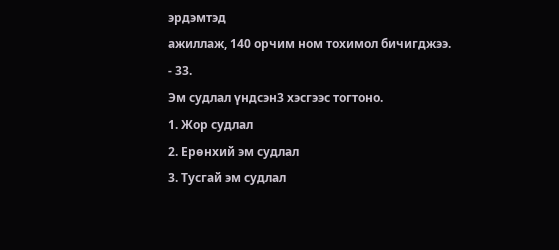эрдэмтэд
ажиллаж, 140 орчим ном тохимол бичигджээ.
- 33.
Эм судлал үндсэн3 хэсгээс тогтоно.
1. Жор судлал
2. Ерөнхий эм судлал
3. Тусгай эм судлал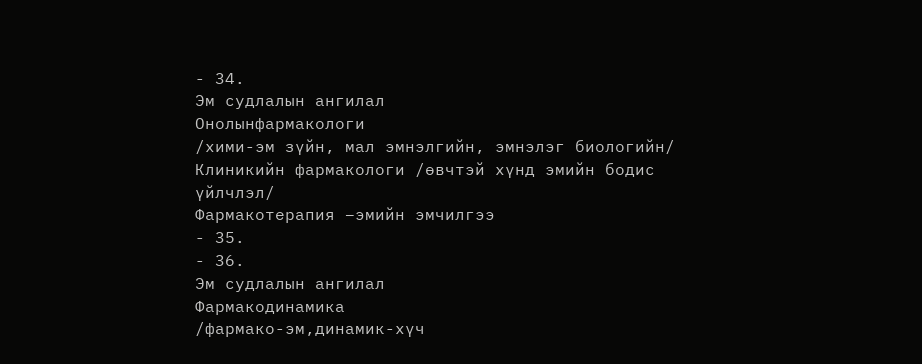- 34.
Эм судлалын ангилал
Онолынфармакологи
/хими-эм зүйн, мал эмнэлгийн, эмнэлэг биологийн/
Клиникийн фармакологи /өвчтэй хүнд эмийн бодис
үйлчлэл/
Фармакотерапия –эмийн эмчилгээ
- 35.
- 36.
Эм судлалын ангилал
Фармакодинамика
/фармако-эм,динамик-хүч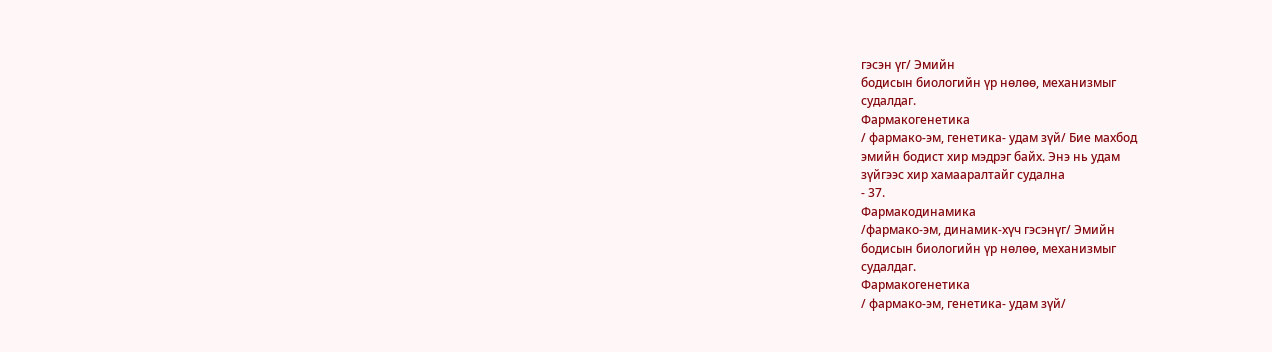гэсэн үг/ Эмийн
бодисын биологийн үр нөлөө, механизмыг
судалдаг.
Фармакогенетика
/ фармако-эм, генетика- удам зүй/ Бие махбод
эмийн бодист хир мэдрэг байх. Энэ нь удам
зүйгээс хир хамааралтайг судална
- 37.
Фармакодинамика
/фармако-эм, динамик-хүч гэсэнүг/ Эмийн
бодисын биологийн үр нөлөө, механизмыг
судалдаг.
Фармакогенетика
/ фармако-эм, генетика- удам зүй/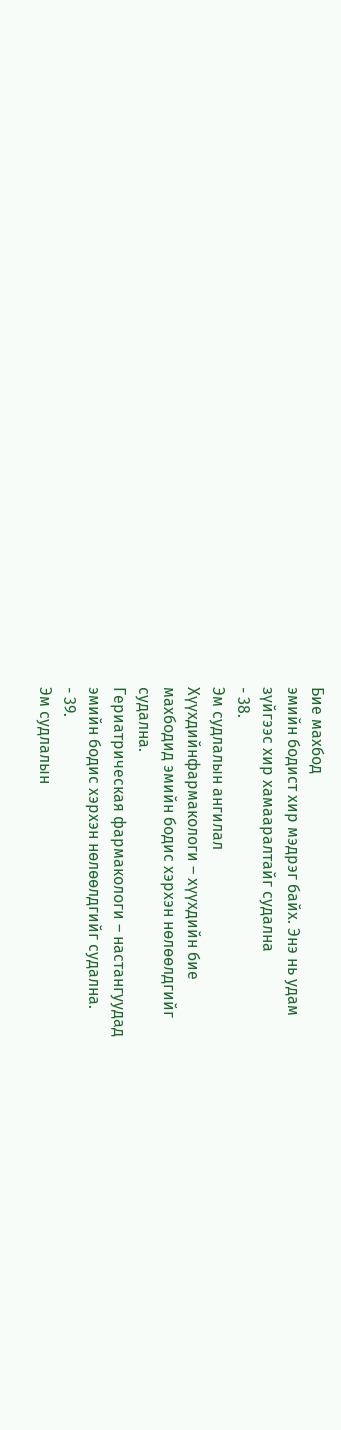Бие махбод
эмийн бодист хир мэдрэг байх. Энэ нь удам
зүйгээс хир хамааралтайг судална
- 38.
Эм судлалын ангилал
Хүүхдийнфармакологи – хүүхдийн бие
махбодид эмийн бодис хэрхэн нөлөөлдгийг
судална.
Гериатрическая фармакологи – настангуудад
эмийн бодис хэрхэн нөлөөлдгийг судална.
- 39.
Эм судлалын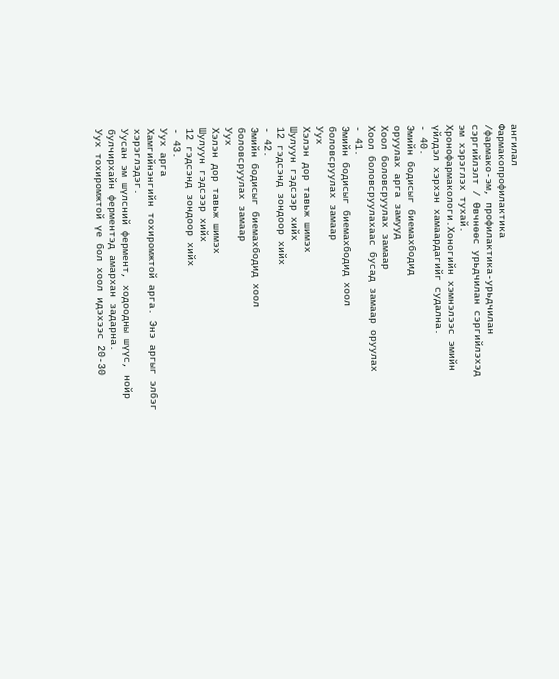ангилал
Фармакопрофилактика
/фармако-эм, профилактика-урьдчилан
сэргийлэлт / Өвчнөөс урьдчилан сэргийлэхэд
эм хэрэглэх тухай.
Хронофармакологи.Хоногийн хэмнэлээс эмийн
үйлдэл хэрхэн хамаардагийг судална.
- 40.
Эмийн бодисыг биемахбодид
оруулах арга замууд
Хоол боловсруулах замаар
Хоол боловсруулахаас бусад замаар оруулах
- 41.
Эмийн бодисыг биемахбодид хоол
боловсруулах замаар
Уух
Хэлэн дор тавьж шимэх
Шулуун гэдсээр хийх
12 гэдсэнд зондоор хийх
- 42.
Эмийн бодисыг биемахбодид хоол
боловсруулах замаар
Уух
Хэлэн дор тавьж шимэх
Шулуун гэдсээр хийх
12 гэдсэнд зондоор хийх
- 43.
Уух арга
Хамгийнэнгийн тохиромжтой арга. Энэ аргыг элбэг
хэрэглэдэг.
Уусан эм шүлсний фермент, ходоодны шүүс, нойр
булчирхайн ферментэд амархан задарна.
Уух тохиромжтой үе бол хоол идэхээс 20-30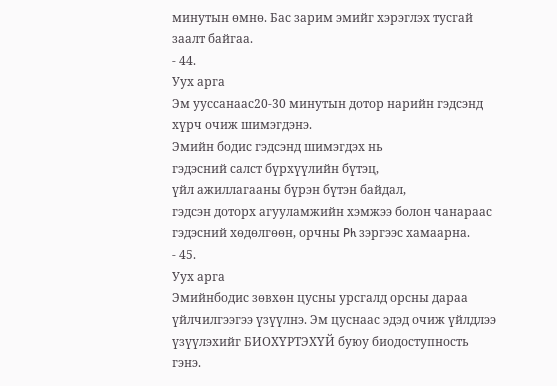минутын өмнө. Бас зарим эмийг хэрэглэх тусгай
заалт байгаа.
- 44.
Уух арга
Эм ууссанаас20-30 минутын дотор нарийн гэдсэнд
хүрч очиж шимэгдэнэ.
Эмийн бодис гэдсэнд шимэгдэх нь
гэдэсний салст бүрхүүлийн бүтэц,
үйл ажиллагааны бүрэн бүтэн байдал,
гэдсэн доторх агууламжийн хэмжээ болон чанараас
гэдэсний хөдөлгөөн, орчны Ph зэргээс хамаарна.
- 45.
Уух арга
Эмийнбодис зөвхөн цусны урсгалд орсны дараа
үйлчилгээгээ үзүүлнэ. Эм цуснаас эдэд очиж үйлдлээ
үзүүлэхийг БИОХҮРТЭХҮЙ буюу биодоступность
гэнэ.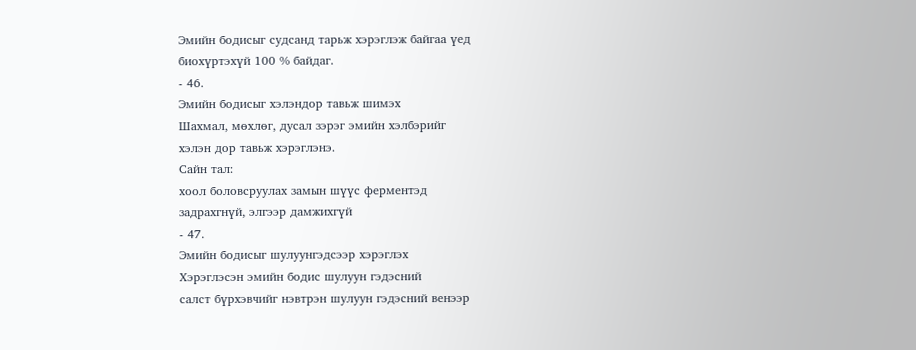Эмийн бодисыг судсанд тарьж хэрэглэж байгаа үед
биохүртэхүй 100 % байдаг.
- 46.
Эмийн бодисыг хэлэндор тавьж шимэх
Шахмал, мөхлөг, дусал зэрэг эмийн хэлбэрийг
хэлэн дор тавьж хэрэглэнэ.
Сайн тал:
хоол боловсруулах замын шүүс ферментэд
задрахгнүй, элгээр дамжихгүй
- 47.
Эмийн бодисыг шулуунгэдсээр хэрэглэх
Хэрэглэсэн эмийн бодис шулуун гэдэсний
салст бүрхэвчийг нэвтрэн шулуун гэдэсний венээр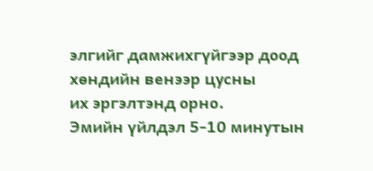элгийг дамжихгүйгээр доод хөндийн венээр цусны
их эргэлтэнд орно.
Эмийн үйлдэл 5-10 минутын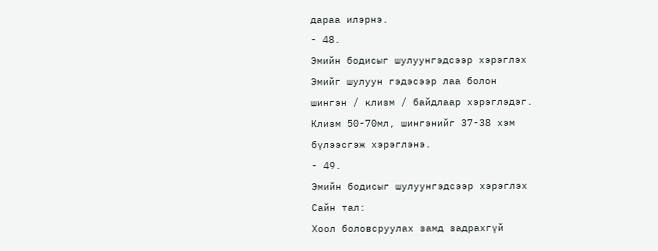дараа илэрнэ.
- 48.
Эмийн бодисыг шулуунгэдсээр хэрэглэх
Эмийг шулуун гэдэсээр лаа болон
шингэн / клизм / байдлаар хэрэглэдэг.
Клизм 50-70мл, шингэнийг 37-38 хэм
бүлээсгэж хэрэглэнэ.
- 49.
Эмийн бодисыг шулуунгэдсээр хэрэглэх
Сайн тал:
Хоол боловсруулах замд задрахгүй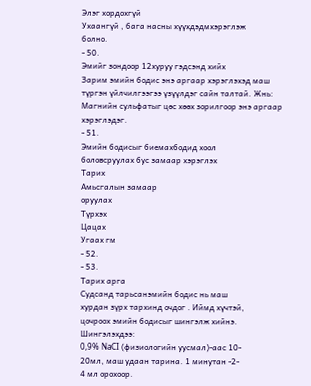Элэг хордохгүй
Ухаангүй , бага насны хүүхдэдмхэрэглэж
болно.
- 50.
Эмийг зондоор 12хуруу гэдсэнд хийх
Зарим эмийн бодис энэ аргаар хэрэглэхэд маш
түргэн үйлчилгээгээ үзүүлдэг сайн талтай. Жнь:
Магнийн сульфатыг цөс хөөх зорилгоор энэ аргаар
хэрэглэдэг.
- 51.
Эмийн бодисыг биемахбодид хоол
боловсруулах бус замаар хэрэглэх
Тарих
Амьсгалын замаар
оруулах
Түрхэх
Цацах
Угаах гм
- 52.
- 53.
Тарих арга
Судсанд тарьсанэмийн бодис нь маш
хурдан зүрх тархинд очдог . Иймд хүчтэй,
цочроох эмийн бодисыг шингэлж хийнэ.
Шингэлэхдээ:
0,9% NaCI (физиологийн уусмал)-аас 10-
20мл, маш удаан тарина. 1 минутан -2-
4 мл орохоор.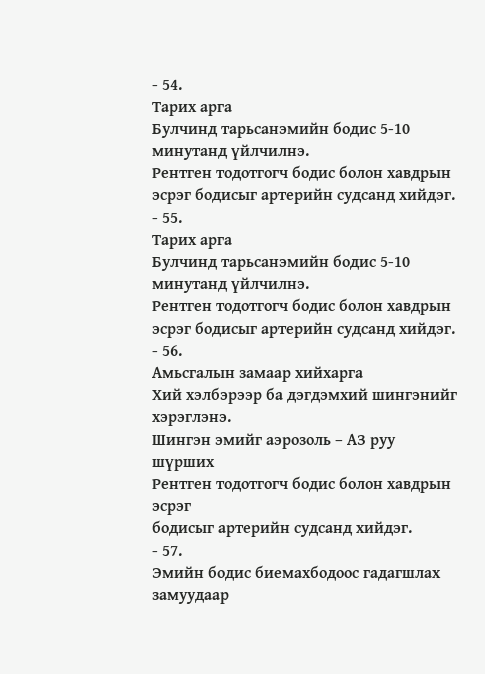- 54.
Тарих арга
Булчинд тарьсанэмийн бодис 5-10
минутанд үйлчилнэ.
Рентген тодотгогч бодис болон хавдрын
эсрэг бодисыг артерийн судсанд хийдэг.
- 55.
Тарих арга
Булчинд тарьсанэмийн бодис 5-10
минутанд үйлчилнэ.
Рентген тодотгогч бодис болон хавдрын
эсрэг бодисыг артерийн судсанд хийдэг.
- 56.
Амьсгалын замаар хийхарга
Хий хэлбэрээр ба дэгдэмхий шингэнийг хэрэглэнэ.
Шингэн эмийг аэрозоль – АЗ руу шүрших
Рентген тодотгогч бодис болон хавдрын эсрэг
бодисыг артерийн судсанд хийдэг.
- 57.
Эмийн бодис биемахбодоос гадагшлах
замуудаар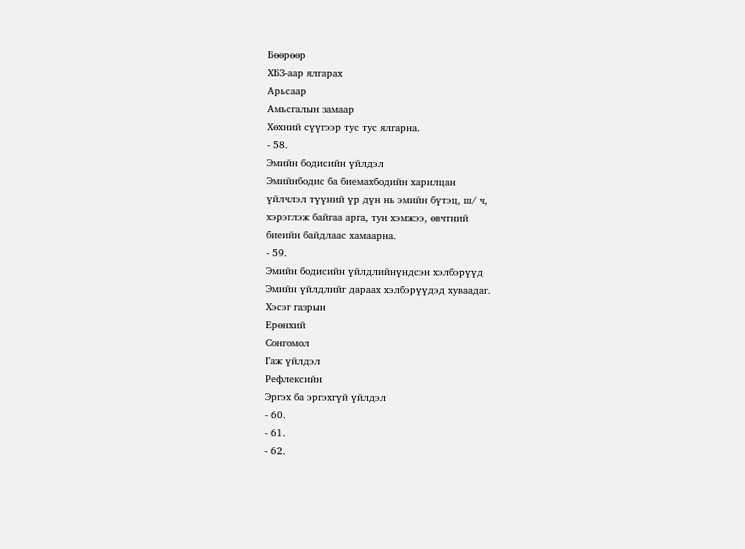Бөөрөөр
ХБЗ-аар ялгарах
Арьсаар
Амьсгалын замаар
Хөхний сүүгээр тус тус ялгарна.
- 58.
Эмийн бодисийн үйлдэл
Эмийнбодис ба биемахбодийн харилцан
үйлчлэл түүний үр дүн нь эмийн бүтэц, ш/ ч,
хэрэглэж байгаа арга, тун хэмжээ, өвчтний
биеийн байдлаас хамаарна.
- 59.
Эмийн бодисийн үйлдлийнүндсэн хэлбэрүүд
Эмийн үйлдлийг дараах хэлбэрүүдэд хуваадаг.
Хэсэг газрын
Ерөнхий
Сонгомол
Гаж үйлдэл
Рефлексийн
Эргэх ба эргэхгүй үйлдэл
- 60.
- 61.
- 62.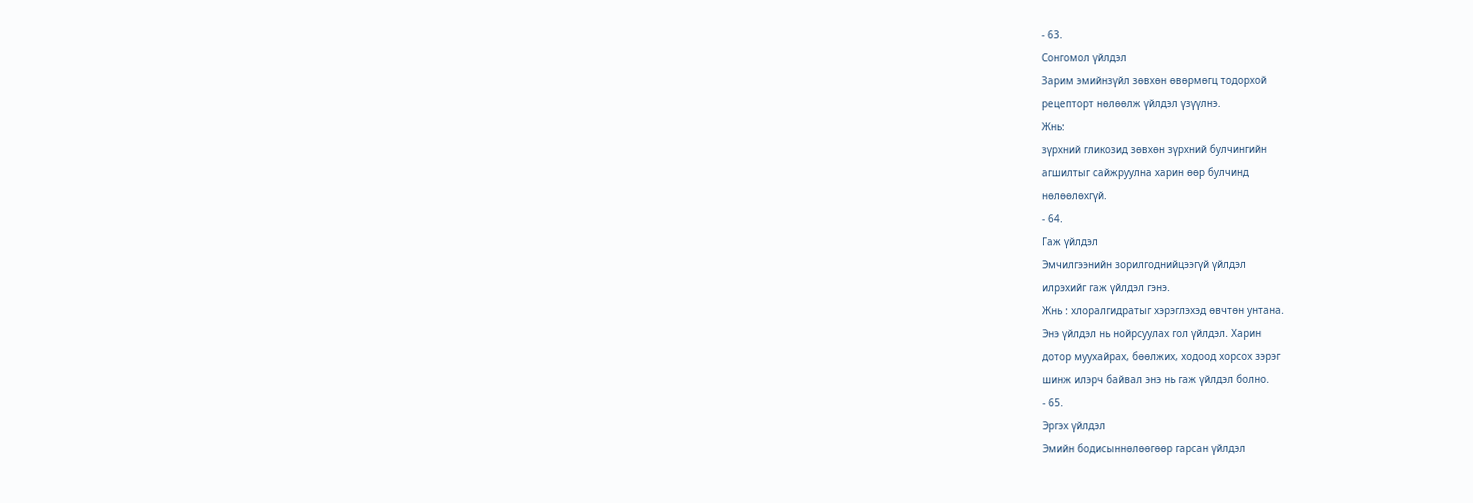- 63.
Сонгомол үйлдэл
Зарим эмийнзүйл зөвхөн өвөрмөгц тодорхой
рецепторт нөлөөлж үйлдэл үзүүлнэ.
Жнь:
зүрхний гликозид зөвхөн зүрхний булчингийн
агшилтыг сайжруулна харин өөр булчинд
нөлөөлөхгүй.
- 64.
Гаж үйлдэл
Эмчилгээнийн зорилгоднийцээгүй үйлдэл
илрэхийг гаж үйлдэл гэнэ.
Жнь : хлоралгидратыг хэрэглэхэд өвчтөн унтана.
Энэ үйлдэл нь нойрсуулах гол үйлдэл. Харин
дотор муухайрах, бөөлжих, ходоод хорсох зэрэг
шинж илэрч байвал энэ нь гаж үйлдэл болно.
- 65.
Эргэх үйлдэл
Эмийн бодисыннөлөөгөөр гарсан үйлдэл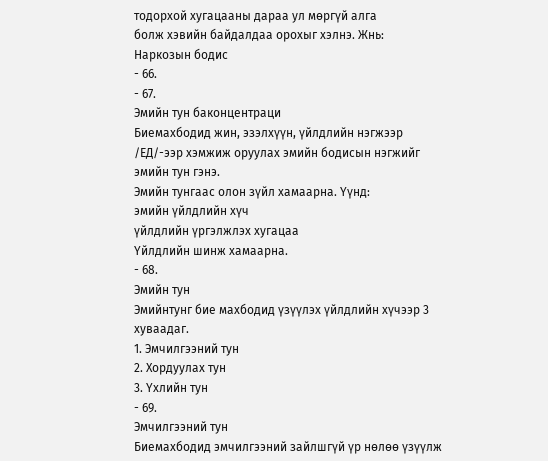тодорхой хугацааны дараа ул мөргүй алга
болж хэвийн байдалдаа орохыг хэлнэ. Жнь:
Наркозын бодис
- 66.
- 67.
Эмийн тун баконцентраци
Биемахбодид жин, эзэлхүүн, үйлдлийн нэгжээр
/ЕД/-ээр хэмжиж оруулах эмийн бодисын нэгжийг
эмийн тун гэнэ.
Эмийн тунгаас олон зүйл хамаарна. Үүнд:
эмийн үйлдлийн хүч
үйлдлийн үргэлжлэх хугацаа
Үйлдлийн шинж хамаарна.
- 68.
Эмийн тун
Эмийнтунг бие махбодид үзүүлэх үйлдлийн хүчээр 3
хуваадаг.
1. Эмчилгээний тун
2. Хордуулах тун
3. Үхлийн тун
- 69.
Эмчилгээний тун
Биемахбодид эмчилгээний зайлшгүй үр нөлөө үзүүлж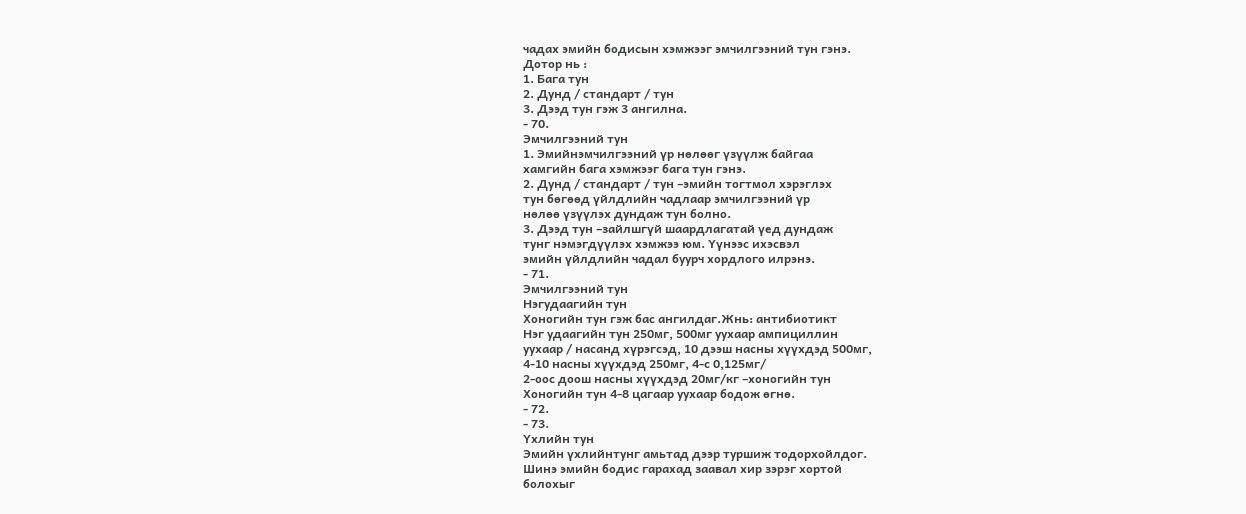чадах эмийн бодисын хэмжээг эмчилгээний тун гэнэ.
Дотор нь :
1. Бага тун
2. Дунд / стандарт / тун
3. Дээд тун гэж 3 ангилна.
- 70.
Эмчилгээний тун
1. Эмийнэмчилгээний үр нөлөөг үзүүлж байгаа
хамгийн бага хэмжээг бага тун гэнэ.
2. Дунд / стандарт / тун –эмийн тогтмол хэрэглэх
тун бөгөөд үйлдлийн чадлаар эмчилгээний үр
нөлөө үзүүлэх дундаж тун болно.
3. Дээд тун –зайлшгүй шаардлагатай үед дундаж
тунг нэмэгдүүлэх хэмжээ юм. Үүнээс ихэсвэл
эмийн үйлдлийн чадал буурч хордлого илрэнэ.
- 71.
Эмчилгээний тун
Нэгудаагийн тун
Хоногийн тун гэж бас ангилдаг.Жнь: антибиотикт
Нэг удаагийн тун 250мг, 500мг уухаар ампициллин
уухаар / насанд хүрэгсэд, 10 дээш насны хүүхдэд 500мг,
4-10 насны хүүхдэд 250мг, 4-с 0,125мг/
2-оос доош насны хүүхдэд 20мг/кг –хоногийн тун
Хоногийн тун 4-8 цагаар уухаар бодож өгнө.
- 72.
- 73.
Үхлийн тун
Эмийн үхлийнтунг амьтад дээр туршиж тодорхойлдог.
Шинэ эмийн бодис гарахад заавал хир зэрэг хортой
болохыг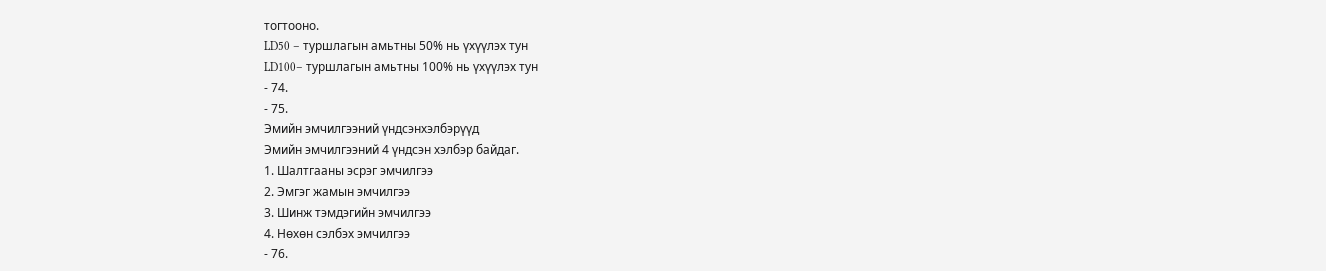тогтооно.
LD50 – туршлагын амьтны 50% нь үхүүлэх тун
LD100– туршлагын амьтны 100% нь үхүүлэх тун
- 74.
- 75.
Эмийн эмчилгээний үндсэнхэлбэрүүд
Эмийн эмчилгээний 4 үндсэн хэлбэр байдаг.
1. Шалтгааны эсрэг эмчилгээ
2. Эмгэг жамын эмчилгээ
3. Шинж тэмдэгийн эмчилгээ
4. Нөхөн сэлбэх эмчилгээ
- 76.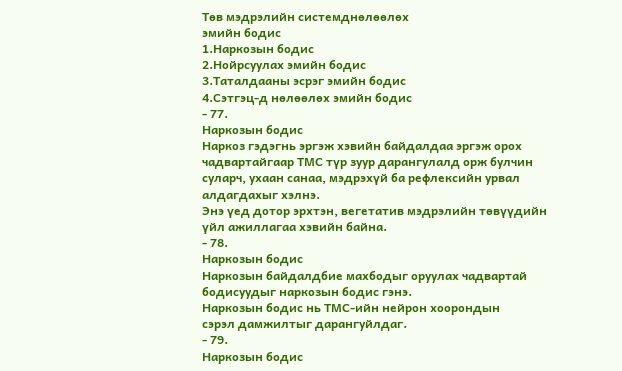Төв мэдрэлийн системднөлөөлөх
эмийн бодис
1.Наркозын бодис
2.Нойрсуулах эмийн бодис
3.Таталдааны эсрэг эмийн бодис
4.Сэтгэц-д нөлөөлөх эмийн бодис
- 77.
Наркозын бодис
Наркоз гэдэгнь эргэж хэвийн байдалдаа эргэж орох
чадвартайгаар ТМС түр зуур дарангулалд орж булчин
суларч, ухаан санаа, мэдрэхүй ба рефлексийн урвал
алдагдахыг хэлнэ.
Энэ үед дотор эрхтэн, вегетатив мэдрэлийн төвүүдийн
үйл ажиллагаа хэвийн байна.
- 78.
Наркозын бодис
Наркозын байдалдбие махбодыг оруулах чадвартай
бодисуудыг наркозын бодис гэнэ.
Наркозын бодис нь ТМС-ийн нейрон хоорондын
сэрэл дамжилтыг дарангуйлдаг.
- 79.
Наркозын бодис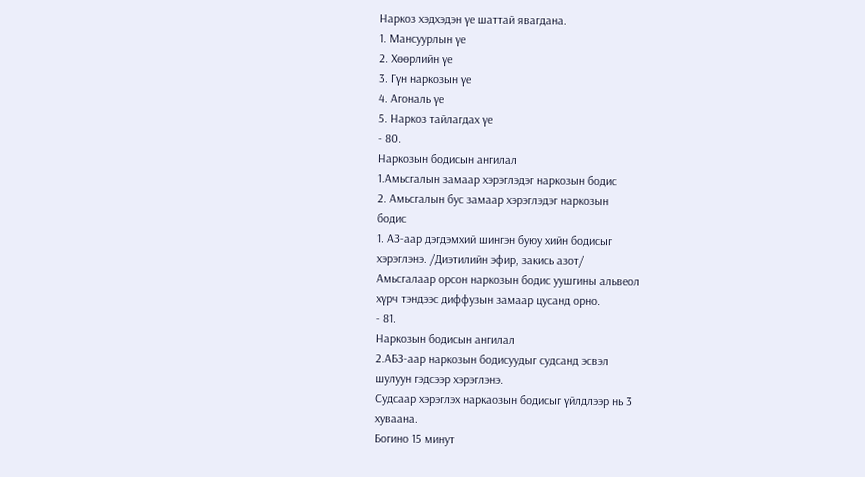Наркоз хэдхэдэн үе шаттай явагдана.
1. Мансуурлын үе
2. Хөөрлийн үе
3. Гүн наркозын үе
4. Агональ үе
5. Наркоз тайлагдах үе
- 80.
Наркозын бодисын ангилал
1.Амьсгалын замаар хэрэглэдэг наркозын бодис
2. Амьсгалын бус замаар хэрэглэдэг наркозын
бодис
1. АЗ-аар дэгдэмхий шингэн буюу хийн бодисыг
хэрэглэнэ. /Диэтилийн эфир, закись азот/
Амьсгалаар орсон наркозын бодис уушгины альвеол
хүрч тэндээс диффузын замаар цусанд орно.
- 81.
Наркозын бодисын ангилал
2.АБЗ-аар наркозын бодисуудыг судсанд эсвэл
шулуун гэдсээр хэрэглэнэ.
Судсаар хэрэглэх наркаозын бодисыг үйлдлээр нь 3
хуваана.
Богино 15 минут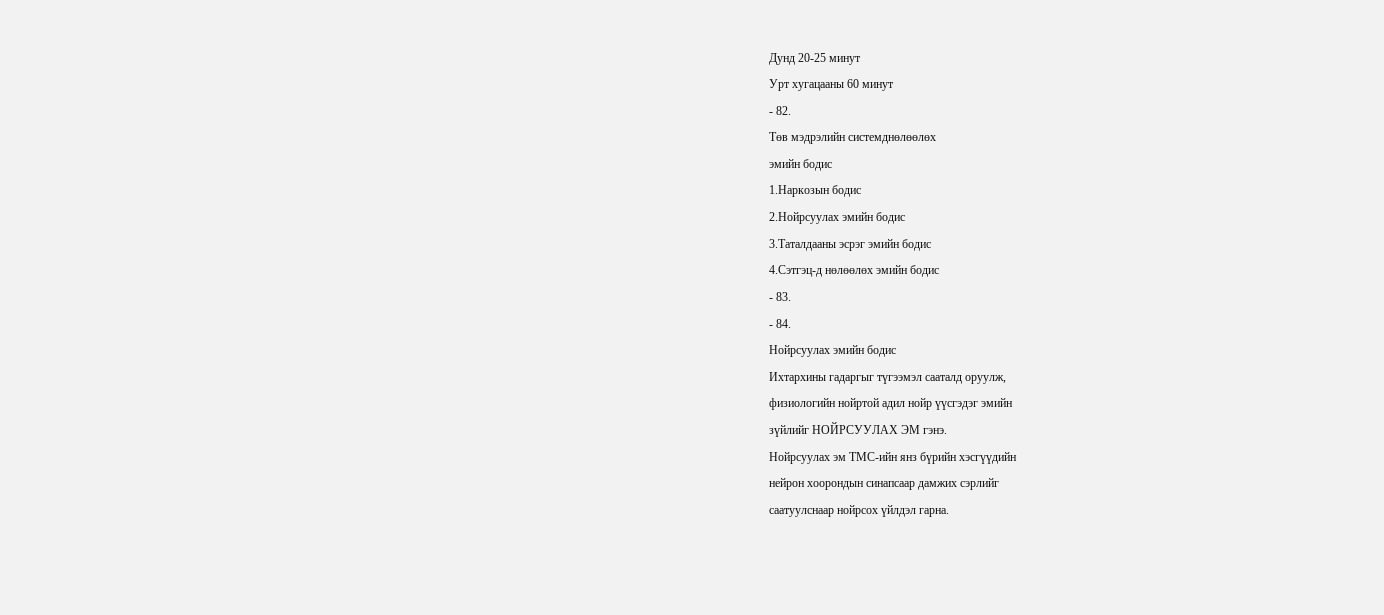Дунд 20-25 минут
Урт хугацааны 60 минут
- 82.
Төв мэдрэлийн системднөлөөлөх
эмийн бодис
1.Наркозын бодис
2.Нойрсуулах эмийн бодис
3.Таталдааны эсрэг эмийн бодис
4.Сэтгэц-д нөлөөлөх эмийн бодис
- 83.
- 84.
Нойрсуулах эмийн бодис
Ихтархины гадаргыг түгээмэл сааталд оруулж,
физиологийн нойртой адил нойр үүсгэдэг эмийн
зүйлийг НОЙРСУУЛАХ ЭМ гэнэ.
Нойрсуулах эм ТМС-ийн янз бүрийн хэсгүүдийн
нейрон хоорондын синапсаар дамжих сэрлийг
саатуулснаар нойрсох үйлдэл гарна.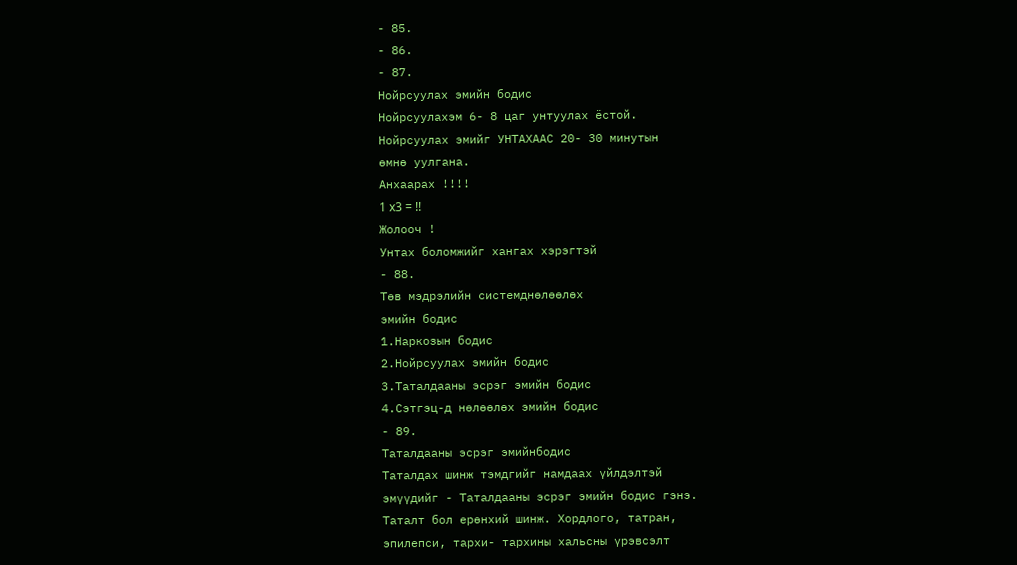- 85.
- 86.
- 87.
Нойрсуулах эмийн бодис
Нойрсуулахэм 6- 8 цаг унтуулах ёстой.
Нойрсуулах эмийг УНТАХААС 20- 30 минутын
өмнө уулгана.
Анхаарах !!!!
1 x3 = !!
Жолооч !
Унтах боломжийг хангах хэрэгтэй
- 88.
Төв мэдрэлийн системднөлөөлөх
эмийн бодис
1.Наркозын бодис
2.Нойрсуулах эмийн бодис
3.Таталдааны эсрэг эмийн бодис
4.Сэтгэц-д нөлөөлөх эмийн бодис
- 89.
Таталдааны эсрэг эмийнбодис
Таталдах шинж тэмдгийг намдаах үйлдэлтэй
эмүүдийг - Таталдааны эсрэг эмийн бодис гэнэ.
Таталт бол ерөнхий шинж. Хордлого, татран,
эпилепси, тархи- тархины хальсны үрэвсэлт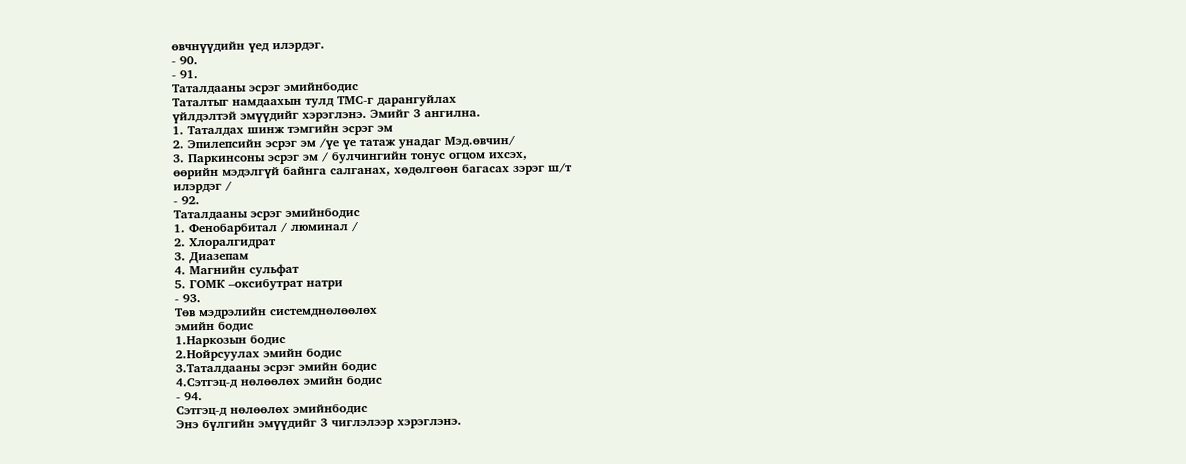өвчнүүдийн үед илэрдэг.
- 90.
- 91.
Таталдааны эсрэг эмийнбодис
Таталтыг намдаахын тулд ТМС-г дарангуйлах
үйлдэлтэй эмүүдийг хэрэглэнэ. Эмийг 3 ангилна.
1. Таталдах шинж тэмгийн эсрэг эм
2. Эпилепсийн эсрэг эм /үе үе татаж унадаг Мэд.өвчин/
3. Паркинсоны эсрэг эм / булчингийн тонус огцом ихсэх,
өөрийн мэдэлгүй байнга салганах, хөдөлгөөн багасах зэрэг ш/т
илэрдэг /
- 92.
Таталдааны эсрэг эмийнбодис
1. Фенобарбитал / люминал /
2. Хлоралгидрат
3. Диазепам
4. Магнийн сульфат
5. ГОМК –оксибутрат натри
- 93.
Төв мэдрэлийн системднөлөөлөх
эмийн бодис
1.Наркозын бодис
2.Нойрсуулах эмийн бодис
3.Таталдааны эсрэг эмийн бодис
4.Сэтгэц-д нөлөөлөх эмийн бодис
- 94.
Сэтгэц-д нөлөөлөх эмийнбодис
Энэ бүлгийн эмүүдийг 3 чиглэлээр хэрэглэнэ.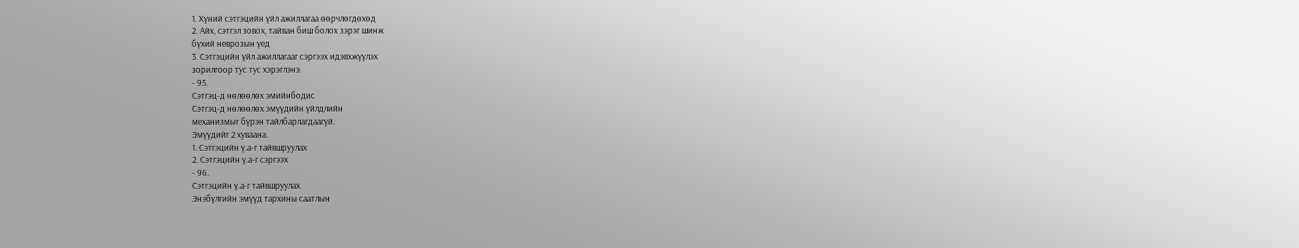1. Хүний сэтгэцийн үйл ажиллагаа өөрчлөгдөхөд
2. Айх, сэтгэл зовох, тайван биш болох зэрэг шинж
бүхий неврозын үед
3. Сэтгэцийн үйл ажиллагааг сэргээх идэвхжүүлэх
зорилгоор тус тус хэрэглэнэ.
- 95.
Сэтгэц-д нөлөөлөх эмийнбодис
Сэтгэц-д нөлөөлөх эмүүдийн үйлдлийн
механизмыг бүрэн тайлбарлагдаагүй.
Эмүүдийг 2 хуваана.
1. Сэтгэцийн ү.а-г тайвшруулах
2. Сэтгэцийн ү.а-г сэргээх
- 96.
Сэтгэцийн ү.а-г тайвшруулах
Энэбүлгийн эмүүд тархины саатлын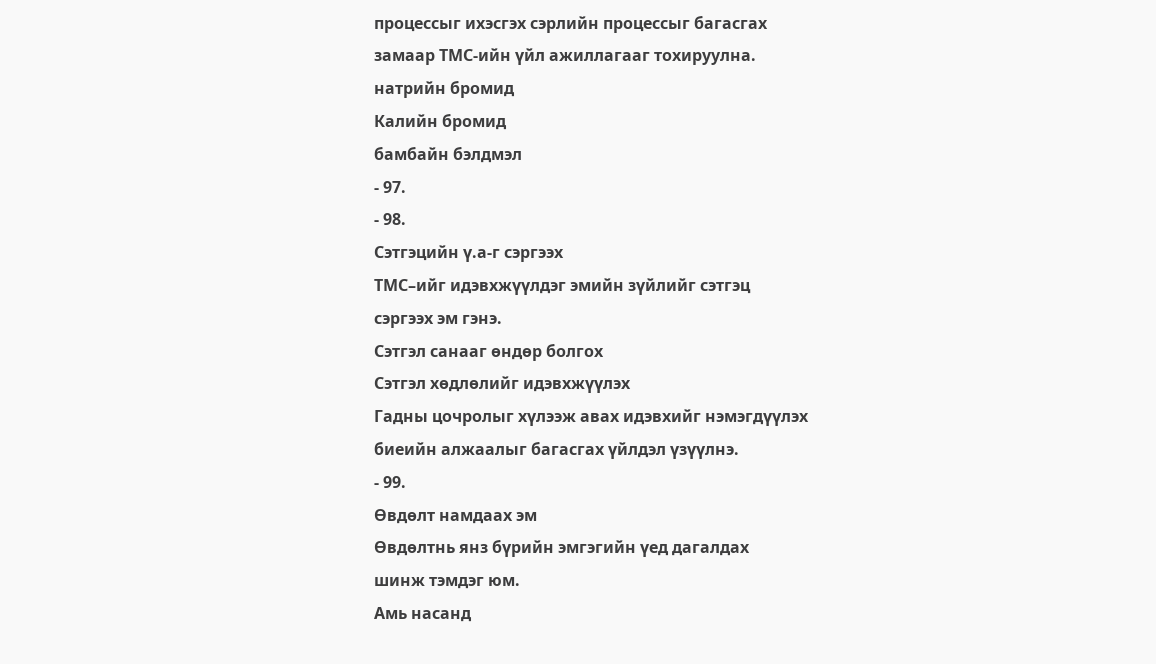процессыг ихэсгэх сэрлийн процессыг багасгах
замаар ТМС-ийн үйл ажиллагааг тохируулна.
натрийн бромид
Калийн бромид
бамбайн бэлдмэл
- 97.
- 98.
Сэтгэцийн ү.а-г сэргээх
ТМС–ийг идэвхжүүлдэг эмийн зүйлийг сэтгэц
сэргээх эм гэнэ.
Сэтгэл санааг өндөр болгох
Сэтгэл хөдлөлийг идэвхжүүлэх
Гадны цочролыг хүлээж авах идэвхийг нэмэгдүүлэх
биеийн алжаалыг багасгах үйлдэл үзүүлнэ.
- 99.
Өвдөлт намдаах эм
Өвдөлтнь янз бүрийн эмгэгийн үед дагалдах
шинж тэмдэг юм.
Амь насанд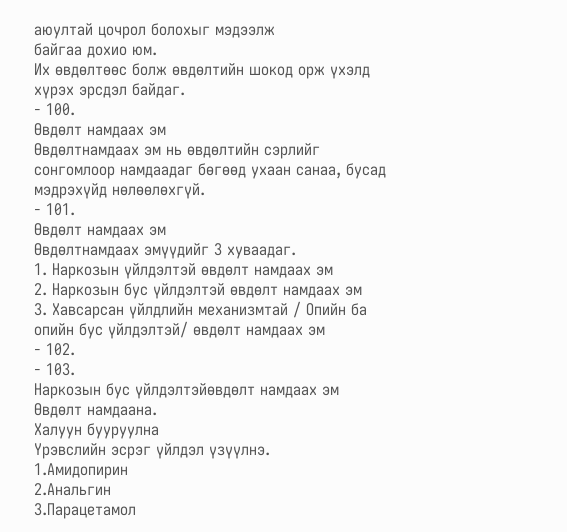аюултай цочрол болохыг мэдээлж
байгаа дохио юм.
Их өвдөлтөөс болж өвдөлтийн шокод орж үхэлд
хүрэх эрсдэл байдаг.
- 100.
Өвдөлт намдаах эм
Өвдөлтнамдаах эм нь өвдөлтийн сэрлийг
сонгомлоор намдаадаг бөгөөд ухаан санаа, бусад
мэдрэхүйд нөлөөлөхгүй.
- 101.
Өвдөлт намдаах эм
Өвдөлтнамдаах эмүүдийг 3 хуваадаг.
1. Наркозын үйлдэлтэй өвдөлт намдаах эм
2. Наркозын бус үйлдэлтэй өвдөлт намдаах эм
3. Хавсарсан үйлдлийн механизмтай / Опийн ба
опийн бус үйлдэлтэй/ өвдөлт намдаах эм
- 102.
- 103.
Наркозын бус үйлдэлтэйөвдөлт намдаах эм
Өвдөлт намдаана.
Халуун бууруулна
Үрэвслийн эсрэг үйлдэл үзүүлнэ.
1.Амидопирин
2.Анальгин
3.Парацетамол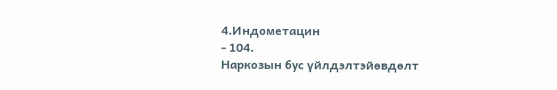4.Индометацин
- 104.
Наркозын бус үйлдэлтэйөвдөлт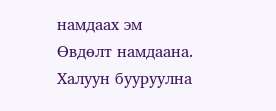намдаах эм
Өвдөлт намдаана.
Халуун бууруулна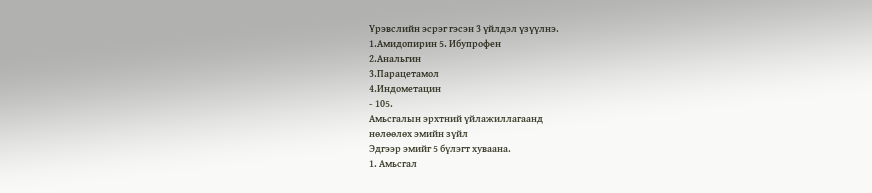Үрэвслийн эсрэг гэсэн 3 үйлдэл үзүүлнэ.
1.Амидопирин 5. Ибупрофен
2.Анальгин
3.Парацетамол
4.Индометацин
- 105.
Амьсгалын эрхтний үйлажиллагаанд
нөлөөлөх эмийн зүйл
Эдгээр эмийг 5 бүлэгт хуваана.
1. Амьсгал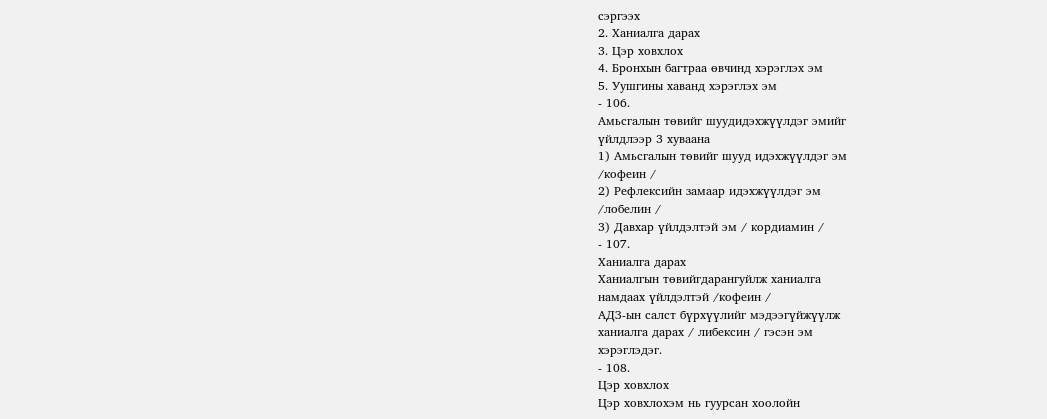сэргээх
2. Ханиалга дарах
3. Цэр ховхлох
4. Бронхын багтраа өвчинд хэрэглэх эм
5. Уушгины хаванд хэрэглэх эм
- 106.
Амьсгалын төвийг шуудидэхжүүлдэг эмийг
үйлдлээр 3 хуваана
1) Амьсгалын төвийг шууд идэхжүүлдэг эм
/кофеин /
2) Рефлексийн замаар идэхжүүлдэг эм
/лобелин /
3) Давхар үйлдэлтэй эм / кордиамин /
- 107.
Ханиалга дарах
Ханиалгын төвийгдарангуйлж ханиалга
намдаах үйлдэлтэй /кофеин /
АДЗ-ын салст бүрхүүлийг мэдээгүйжүүлж
ханиалга дарах / либексин / гэсэн эм
хэрэглэдэг.
- 108.
Цэр ховхлох
Цэр ховхлохэм нь гуурсан хоолойн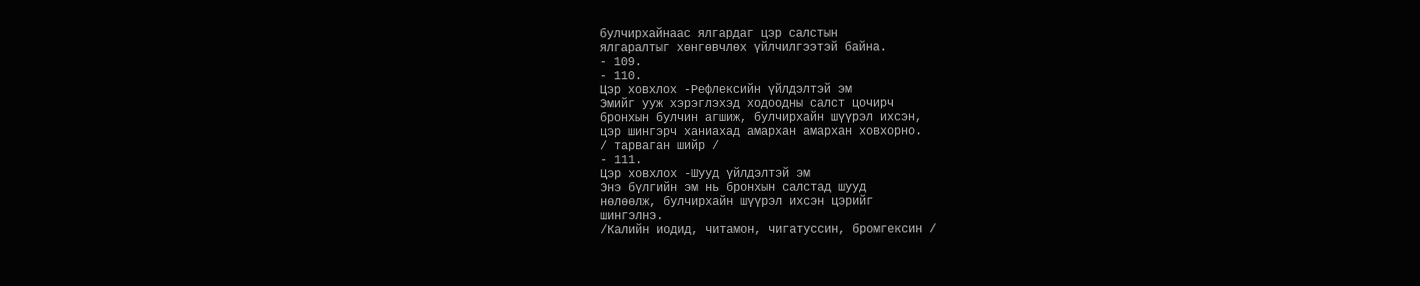булчирхайнаас ялгардаг цэр салстын
ялгаралтыг хөнгөвчлөх үйлчилгээтэй байна.
- 109.
- 110.
Цэр ховхлох -Рефлексийн үйлдэлтэй эм
Эмийг ууж хэрэглэхэд ходоодны салст цочирч
бронхын булчин агшиж, булчирхайн шүүрэл ихсэн,
цэр шингэрч ханиахад амархан амархан ховхорно.
/ тарваган шийр /
- 111.
Цэр ховхлох -Шууд үйлдэлтэй эм
Энэ бүлгийн эм нь бронхын салстад шууд
нөлөөлж, булчирхайн шүүрэл ихсэн цэрийг
шингэлнэ.
/Калийн иодид, читамон, чигатуссин, бромгексин /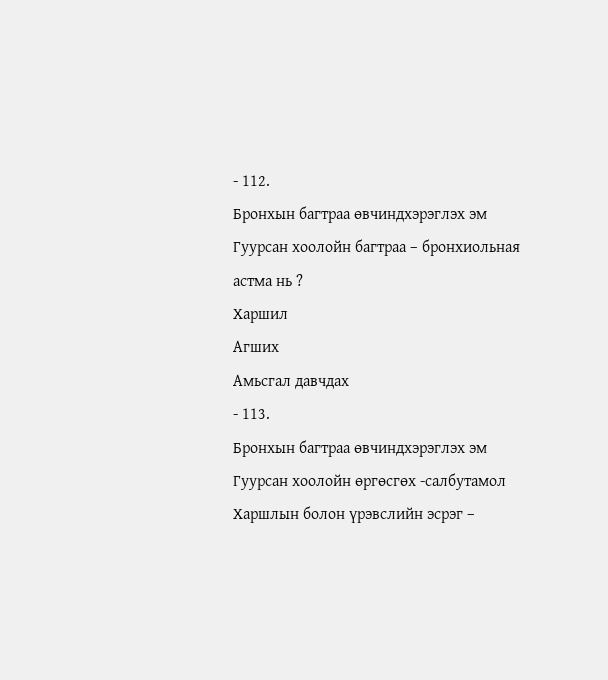- 112.
Бронхын багтраа өвчиндхэрэглэх эм
Гуурсан хоолойн багтраа – бронхиольная
астма нь ?
Харшил
Агших
Амьсгал давчдах
- 113.
Бронхын багтраа өвчиндхэрэглэх эм
Гуурсан хоолойн өргөсгөх -салбутамол
Харшлын болон үрэвслийн эсрэг –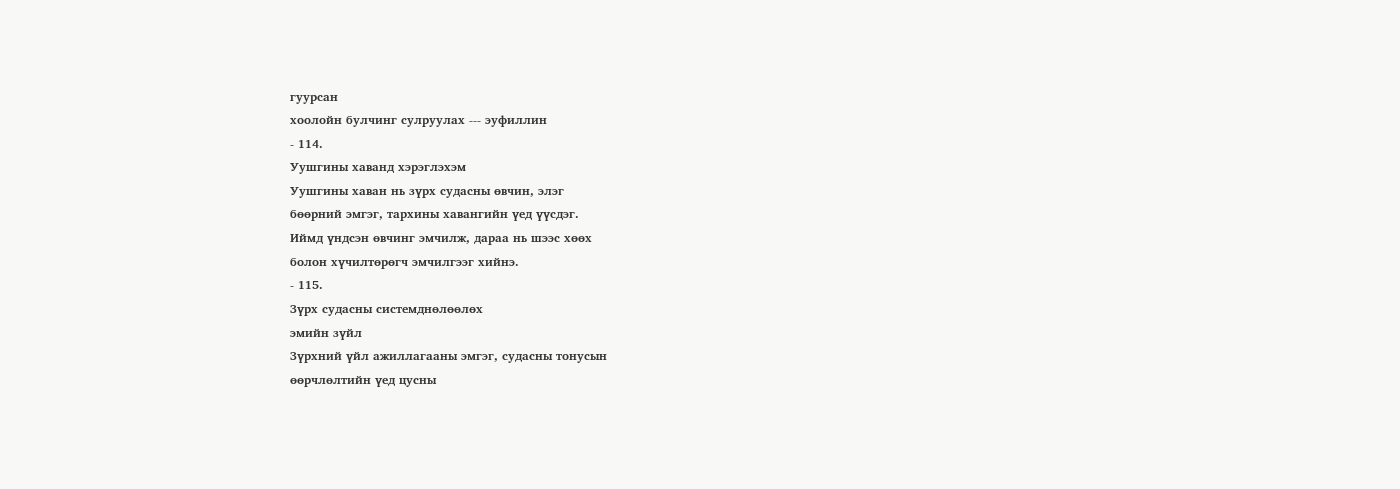гуурсан
хоолойн булчинг сулруулах --- эуфиллин
- 114.
Уушгины хаванд хэрэглэхэм
Уушгины хаван нь зүрх судасны өвчин, элэг
бөөрний эмгэг, тархины хавангийн үед үүсдэг.
Иймд үндсэн өвчинг эмчилж, дараа нь шээс хөөх
болон хүчилтөрөгч эмчилгээг хийнэ.
- 115.
Зүрх судасны системднөлөөлөх
эмийн зүйл
Зүрхний үйл ажиллагааны эмгэг, судасны тонусын
өөрчлөлтийн үед цусны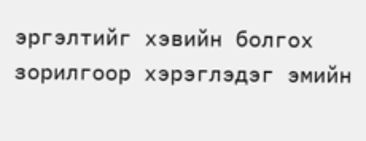эргэлтийг хэвийн болгох
зорилгоор хэрэглэдэг эмийн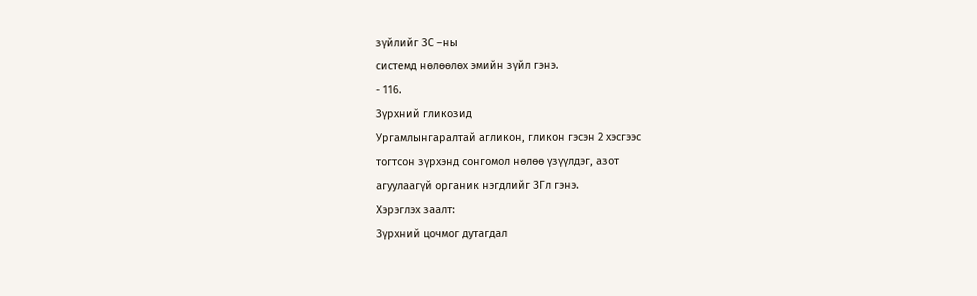зүйлийг ЗС –ны
системд нөлөөлөх эмийн зүйл гэнэ.
- 116.
Зүрхний гликозид
Ургамлынгаралтай агликон, гликон гэсэн 2 хэсгээс
тогтсон зүрхэнд сонгомол нөлөө үзүүлдэг, азот
агуулаагүй органик нэгдлийг ЗГл гэнэ.
Хэрэглэх заалт:
Зүрхний цочмог дутагдал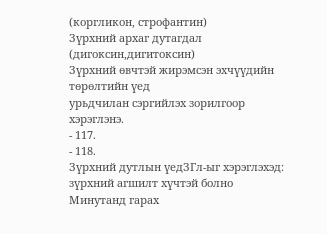(коргликон, строфантин)
Зүрхний архаг дутагдал (дигоксин,дигитоксин)
Зүрхний өвчтэй жирэмсэн эхчүүдийн төрөлтийн үед
урьдчилан сэргийлэх зорилгоор хэрэглэнэ.
- 117.
- 118.
Зүрхний дутлын үедЗГл-ыг хэрэглэхэд:
зүрхний агшилт хүчтэй болно
Минутанд гарах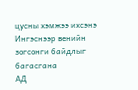цусны хэмжээ ихсэнэ
Ингэснээр венийн зогсонги байдлыг багасгана
АД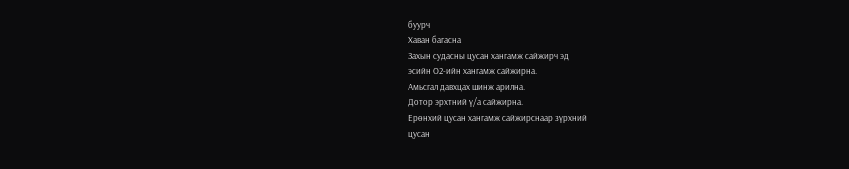буурч
Хаван багасна
Захын судасны цусан хангамж сайжирч эд
эсийн О2-ийн хангамж сайжирна.
Амьсгал давхцах шинж арилна.
Дотор эрхтний ү/а сайжирна.
Ерөнхий цусан хангамж сайжирснаар зүрхний
цусан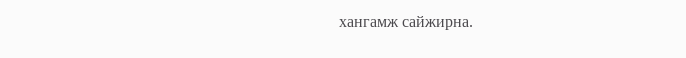хангамж сайжирна.